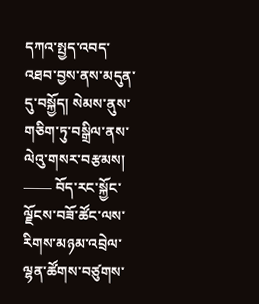དཀའ་སྤྱད་འབད་འཐབ་བྱས་ནས་མདུན་དུ་བསྐྱོད། སེམས་ནུས་གཅིག་ཏུ་བསྒྲིལ་ནས་ལེའུ་གསར་བརྩམས།
—— བོད་རང་སྐྱོང་ལྗོངས་བཟོ་ཚོང་ལས་རིགས་མཉམ་འབྲེལ་ལྷན་ཚོགས་བཙུགས་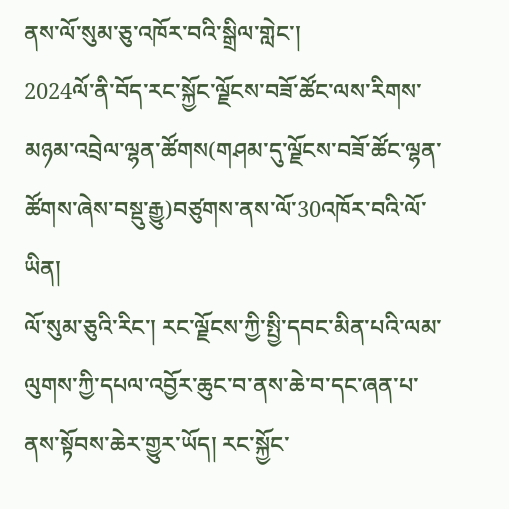ནས་ལོ་སུམ་ཅུ་འཁོར་བའི་སྒྲིལ་གླེང་།
2024ལོ་ནི་བོད་རང་སྐྱོང་ལྗོངས་བཟོ་ཚོང་ལས་རིགས་མཉམ་འབྲེལ་ལྷན་ཚོགས(གཤམ་དུ་ལྗོངས་བཟོ་ཚོང་ལྷན་ཚོགས་ཞེས་བསྡུ་རྒྱུ)བཙུགས་ནས་ལོ་30འཁོར་བའི་ལོ་ཡིན།
ལོ་སུམ་ཅུའི་རིང་། རང་ལྗོངས་ཀྱི་སྤྱི་དབང་མིན་པའི་ལམ་ལུགས་ཀྱི་དཔལ་འབྱོར་ཆུང་བ་ནས་ཆེ་བ་དང་ཞན་པ་ནས་སྟོབས་ཆེར་གྱུར་ཡོད། རང་སྐྱོང་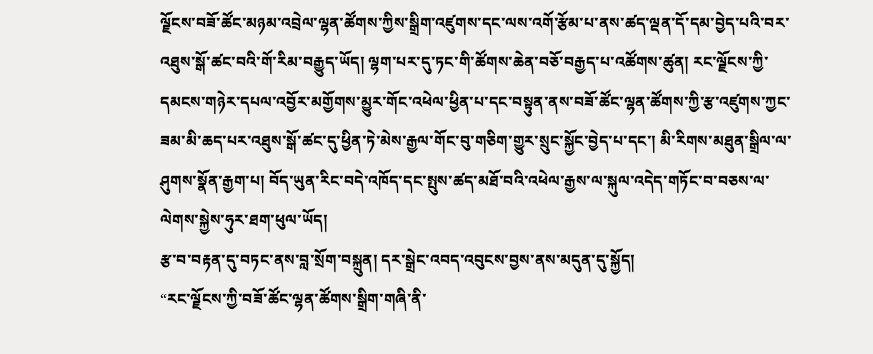ལྗོངས་བཟོ་ཚོང་མཉམ་འབྲེལ་ལྷན་ཚོགས་ཀྱིས་སྒྲིག་འཛུགས་དང་ལས་འགོ་རྩོམ་པ་ནས་ཚད་ལྡན་དོ་དམ་བྱེད་པའི་བར་འཐུས་སྒོ་ཚང་བའི་གོ་རིམ་བརྒྱུད་ཡོད། ལྷག་པར་དུ་ཏང་གི་ཚོགས་ཆེན་བཅོ་བརྒྱད་པ་འཚོགས་ཚུན། རང་ལྗོངས་ཀྱི་དམངས་གཉེར་དཔལ་འབྱོར་མགྱོགས་མྱུར་གོང་འཕེལ་ཕྱིན་པ་དང་བསྟུན་ནས་བཟོ་ཚོང་ལྷན་ཚོགས་ཀྱི་རྩ་འཛུགས་ཀྱང་ཟམ་མི་ཆད་པར་འཐུས་སྒོ་ཚང་དུ་ཕྱིན་ཏེ་མེས་རྒྱལ་གོང་བུ་གཅིག་གྱུར་སྲུང་སྐྱོང་བྱེད་པ་དང་། མི་རིགས་མཐུན་སྒྲིལ་ལ་ཤུགས་སྣོན་རྒྱག་པ། བོད་ཡུན་རིང་བདེ་འཁོད་དང་སྤུས་ཚད་མཐོ་བའི་འཕེལ་རྒྱས་ལ་སྐུལ་འདེད་གཏོང་བ་བཅས་ལ་ལེགས་སྐྱེས་ཧུར་ཐག་ཕུལ་ཡོད།
རྩ་བ་བརྟན་དུ་བཏང་ནས་བླ་སྲོག་བསྐྲུན། དར་སྒྲེང་འབད་འབུངས་བྱས་ནས་མདུན་དུ་སྐྱོད།
“རང་ལྗོངས་ཀྱི་བཟོ་ཚོང་ལྷན་ཚོགས་སྒྲིག་གཞི་ནི་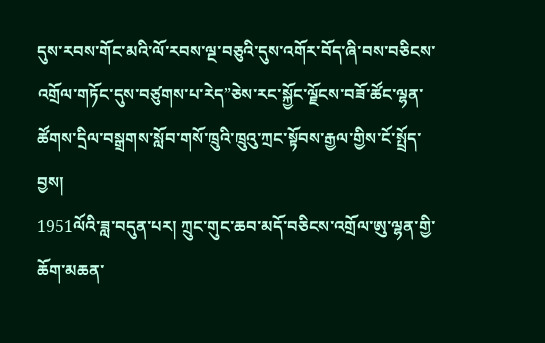དུས་རབས་གོང་མའི་ལོ་རབས་ལྔ་བཅུའི་དུས་འགོར་བོད་ཞི་བས་བཅིངས་འགྲོལ་གཏོང་དུས་བཙུགས་པ་རེད”ཅེས་རང་སྐྱོང་ལྗོངས་བཟོ་ཚོང་ལྷན་ཚོགས་དྲིལ་བསྒྲགས་སློབ་གསོ་ཁྲུའི་ཁྲུའུ་ཀྲང་སྟོབས་རྒྱལ་གྱིས་ངོ་སྤྲོད་བྱས།
1951ལོའི་ཟླ་བདུན་པར། ཀྲུང་གུང་ཆབ་མདོ་བཅིངས་འགྲོལ་ཨུ་ལྷན་གྱི་ཆོག་མཆན་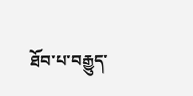ཐོབ་པ་བརྒྱུད་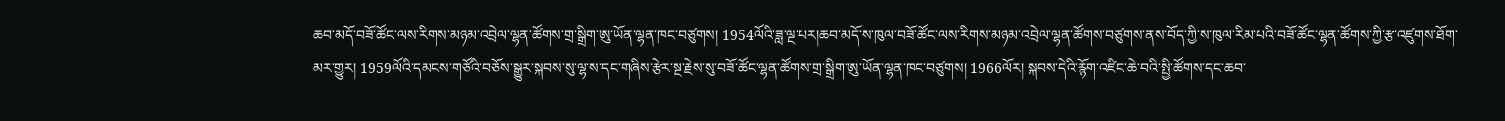ཆབ་མདོ་བཟོ་ཚོང་ལས་རིགས་མཉམ་འབྲེལ་ལྷན་ཚོགས་གྲ་སྒྲིག་ཨུ་ཡོན་ལྷན་ཁང་བཙུགས། 1954ལོའི་ཟླ་ལྔ་པར།ཆབ་མདོ་ས་ཁུལ་བཟོ་ཚོང་ལས་རིགས་མཉམ་འབྲེལ་ལྷན་ཚོགས་བཙུགས་ནས་བོད་ཀྱི་ས་ཁུལ་རིམ་པའི་བཟོ་ཚོང་ལྷན་ཚོགས་ཀྱི་རྩ་འཛུགས་ཐོག་མར་གྱུར། 1959ལོའི་དམངས་གཙོའི་བཅོས་སྒྱུར་སྐབས་སུ་ལྷ་ས་དང་གཞིས་རྩེར་སྔ་རྗེས་སུ་བཟོ་ཚོང་ལྷན་ཚོགས་གྲ་སྒྲིག་ཨུ་ཡོན་ལྷན་ཁང་བཙུགས། 1966ལོར། སྐབས་དེའི་རྙོག་འཛིང་ཆེ་བའི་སྤྱི་ཚོགས་དང་ཆབ་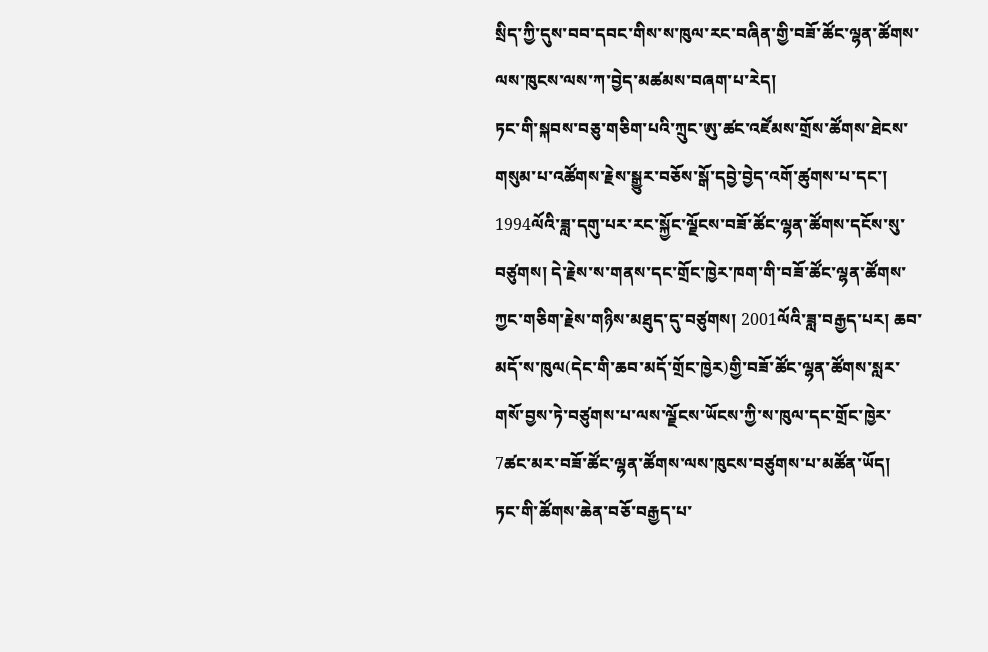སྲིད་ཀྱི་དུས་བབ་དབང་གིས་ས་ཁུལ་རང་བཞིན་གྱི་བཟོ་ཚོང་ལྷན་ཚོགས་ལས་ཁུངས་ལས་ཀ་བྱེད་མཚམས་བཞག་པ་རེད།
ཏང་གི་སྐབས་བཅུ་གཅིག་པའི་ཀྲུང་ཨུ་ཚང་འཛོམས་གྲོས་ཚོགས་ཐེངས་གསུམ་པ་འཚོགས་རྗེས་སྒྱུར་བཅོས་སྒོ་དབྱེ་བྱེད་འགོ་ཚུགས་པ་དང་། 1994ལོའི་ཟླ་དགུ་པར་རང་སྐྱོང་ལྗོངས་བཟོ་ཚོང་ལྷན་ཚོགས་དངོས་སུ་བཙུགས། དེ་རྗེས་ས་གནས་དང་གྲོང་ཁྱེར་ཁག་གི་བཟོ་ཚོང་ལྷན་ཚོགས་ཀྱང་གཅིག་རྗེས་གཉིས་མཐུད་དུ་བཙུགས། 2001ལོའི་ཟླ་བརྒྱད་པར། ཆབ་མདོ་ས་ཁུལ(དེང་གི་ཆབ་མདོ་གྲོང་ཁྱེར)གྱི་བཟོ་ཚོང་ལྷན་ཚོགས་སླར་གསོ་བྱས་ཏེ་བཙུགས་པ་ལས་ལྗོངས་ཡོངས་ཀྱི་ས་ཁུལ་དང་གྲོང་ཁྱེར་7ཚང་མར་བཟོ་ཚོང་ལྷན་ཚོགས་ལས་ཁུངས་བཙུགས་པ་མཚོན་ཡོད།
ཏང་གི་ཚོགས་ཆེན་བཅོ་བརྒྱད་པ་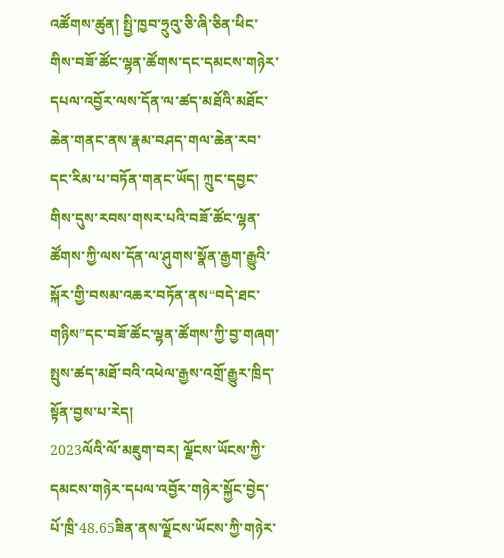འཚོགས་ཚུན། སྤྱི་ཁྱབ་ཧྲུའུ་ཅི་ཞི་ཅིན་ཕིང་གིས་བཟོ་ཚོང་ལྷན་ཚོགས་དང་དམངས་གཉེར་དཔལ་འབྱོར་ལས་དོན་ལ་ཚད་མཐོའི་མཐོང་ཆེན་གནང་ནས་རྣམ་བཤད་གལ་ཆེན་རབ་དང་རིམ་པ་བཏོན་གནང་ཡོད། ཀྲུང་དབྱང་གིས་དུས་རབས་གསར་པའི་བཟོ་ཚོང་ལྷན་ཚོགས་ཀྱི་ལས་དོན་ལ་ཤུགས་སྣོན་རྒྱག་རྒྱུའི་སྐོར་གྱི་བསམ་འཆར་བཏོན་ནས“བདེ་ཐང་གཉིས”དང་བཟོ་ཚོང་ལྷན་ཚོགས་ཀྱི་བྱ་གཞག་སྤུས་ཚད་མཐོ་བའི་འཕེལ་རྒྱས་འགྲོ་རྒྱུར་ཁྲིད་སྟོན་བྱས་པ་རེད།
2023ལོའི་ལོ་མཇུག་བར། ལྗོངས་ཡོངས་ཀྱི་དམངས་གཉེར་དཔལ་འབྱོར་གཉེར་སྐྱོང་བྱེད་པོ་ཁྲི་48.65ཟིན་ནས་ལྗོངས་ཡོངས་ཀྱི་གཉེར་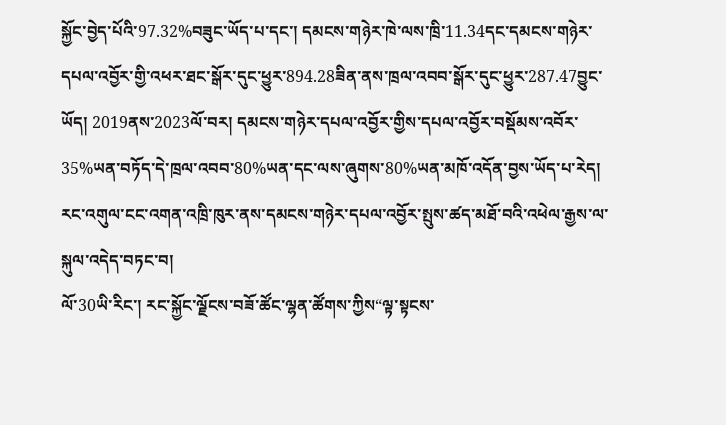སྐྱོང་བྱེད་པོའི་97.32%བཟུང་ཡོད་པ་དང་། དམངས་གཉེར་ཁེ་ལས་ཁྲི་11.34དང་དམངས་གཉེར་དཔལ་འབྱོར་གྱི་འཕར་ཐང་སྒོར་དུང་ཕྱུར་894.28ཟིན་ནས་ཁྲལ་འབབ་སྒོར་དུང་ཕྱུར་287.47བྱུང་ཡོད། 2019ནས་2023ལོ་བར། དམངས་གཉེར་དཔལ་འབྱོར་གྱིས་དཔལ་འབྱོར་བསྡོམས་འབོར་35%ཡན་བཏོད་དེ་ཁྲལ་འབབ་80%ཡན་དང་ལས་ཞུགས་80%ཡན་མཁོ་འདོན་བྱས་ཡོད་པ་རེད།
རང་འགུལ་ངང་འགན་འཁྲི་ཁུར་ནས་དམངས་གཉེར་དཔལ་འབྱོར་སྤུས་ཚད་མཐོ་བའི་འཕེལ་རྒྱས་ལ་སྐུལ་འདེད་བཏང་བ།
ལོ་30ཡི་རིང་། རང་སྐྱོང་ལྗོངས་བཟོ་ཚོང་ལྷན་ཚོགས་ཀྱིས“ལྟ་སྟངས་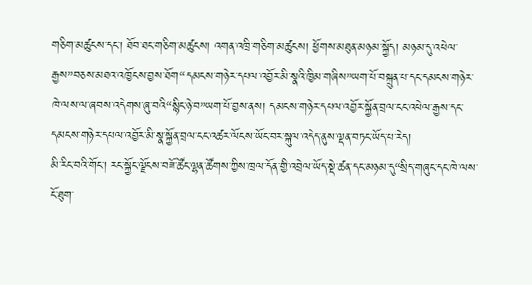གཅིག་མཚུངས་དང་། ཐོབ་ཐང་གཅིག་མཚུངས། འགན་འཁྲི་གཅིག་མཚུངས། ཕྱོགས་མཐུན་མཉམ་སྐྱོད། མཉམ་དུ་འཕེལ་རྒྱས”བཅས་མཐའ་འཁྱོངས་བྱས་ཐོག“དམངས་གཉེར་དཔལ་འབྱོར་མི་སྣའི་ཁྱིམ་གཞིས”ཡག་པོ་བསྐྲུན་པ་དང་དམངས་གཉེར་ཁེ་ལས་ལ་ཞབས་འདེགས་ཞུ་བའི“སྙིང་ཉེ་བ”ཡག་པོ་བྱས་ནས། དམངས་གཉེར་དཔལ་འབྱོར་སྐྱོན་བྲལ་ངང་འཕེལ་རྒྱས་དང་དམངས་གཉེར་དཔལ་འབྱོར་མི་སྣ་སྐྱོན་བྲལ་ངང་འཚར་ལོངས་ཡོང་བར་སྐུལ་འདེད་ནུས་ལྡན་བཏང་ཡོད་པ་རེད།
མི་རིང་བའི་གོང་། རང་སྐྱོང་ལྗོངས་བཟོ་ཚོང་ལྷན་ཚོགས་ཀྱིས་ཁྲལ་དོན་གྱི་འབྲེལ་ཡོད་སྡེ་ཚན་དང་མཉམ་དུ“སྲིད་གཞུང་དང་ཁེ་ལས་ངོ་ཐུག་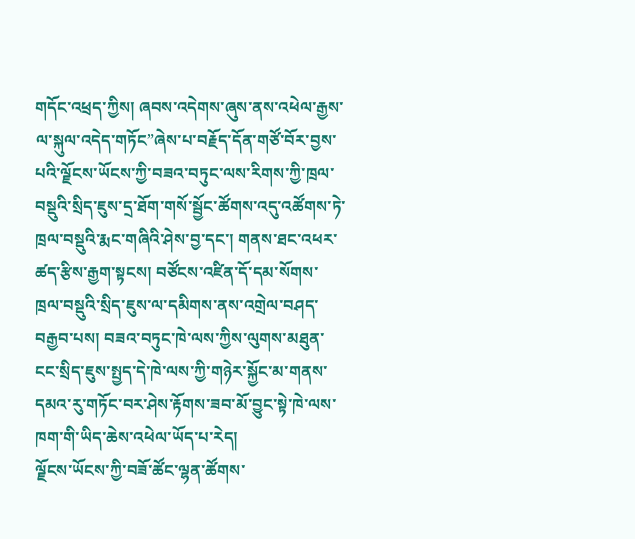གདོང་འཕྲད་ཀྱིས། ཞབས་འདེགས་ཞུས་ནས་འཕེལ་རྒྱས་ལ་སྐུལ་འདེད་གཏོང”ཞེས་པ་བརྗོད་དོན་གཙོ་བོར་བྱས་པའི་ལྗོངས་ཡོངས་ཀྱི་བཟའ་བཏུང་ལས་རིགས་ཀྱི་ཁྲལ་བསྡུའི་སྲིད་ཇུས་དྲ་ཐོག་གསོ་སྦྱོང་ཚོགས་འདུ་འཚོགས་ཏེ་ཁྲལ་བསྡུའི་རྨང་གཞིའི་ཤེས་བྱ་དང་། གནས་ཐང་འཕར་ཚད་རྩིས་རྒྱག་སྟངས། བཙོངས་འཛིན་དོ་དམ་སོགས་ཁྲལ་བསྡུའི་སྲིད་ཇུས་ལ་དམིགས་ནས་འགྲེལ་བཤད་བརྒྱབ་པས། བཟའ་བཏུང་ཁེ་ལས་ཀྱིས་ལུགས་མཐུན་ངང་སྲིད་ཇུས་སྤྱད་དེ་ཁེ་ལས་ཀྱི་གཉེར་སྐྱོང་མ་གནས་དམའ་རུ་གཏོང་བར་ཤེས་རྟོགས་ཟབ་མོ་བྱུང་སྟེ་ཁེ་ལས་ཁག་གི་ཡིད་ཆེས་འཕེལ་ཡོད་པ་རེད།
ལྗོངས་ཡོངས་ཀྱི་བཟོ་ཚོང་ལྷན་ཚོགས་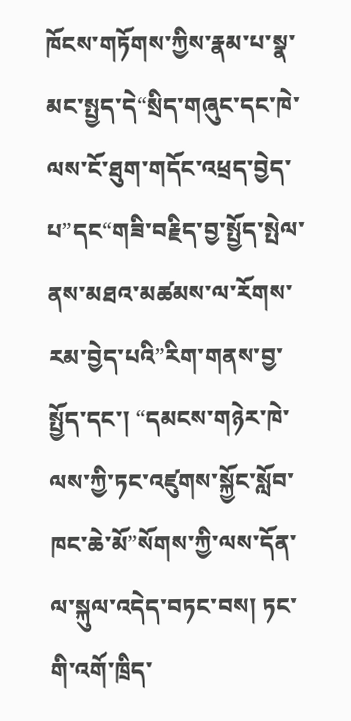ཁོངས་གཏོགས་ཀྱིས་རྣམ་པ་སྣ་མང་སྤྱད་དེ“སྲིད་གཞུང་དང་ཁེ་ལས་ངོ་ཐུག་གདོང་འཕྲད་བྱེད་པ”དང“གཟི་བརྗིད་བྱ་སྤྱོད་སྤེལ་ནས་མཐའ་མཚམས་ལ་རོགས་རམ་བྱེད་པའི”རིག་གནས་བྱ་སྤྱོད་དང་། “དམངས་གཉེར་ཁེ་ལས་ཀྱི་ཏང་འཛུགས་སྐྱོང་སློབ་ཁང་ཆེ་མོ”སོགས་ཀྱི་ལས་དོན་ལ་སྐུལ་འདེད་བཏང་བས། ཏང་གི་འགོ་ཁྲིད་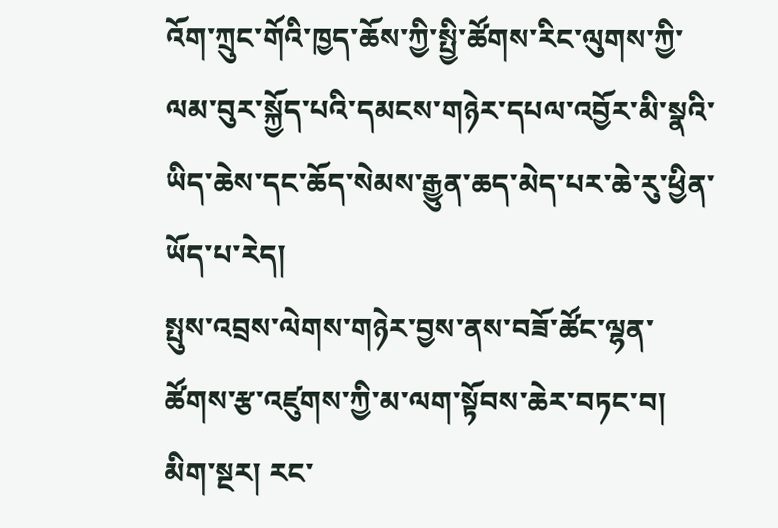འོག་ཀྲུང་གོའི་ཁྱད་ཆོས་ཀྱི་སྤྱི་ཚོགས་རིང་ལུགས་ཀྱི་ལམ་བུར་སྐྱོད་པའི་དམངས་གཉེར་དཔལ་འབྱོར་མི་སྣའི་ཡིད་ཆེས་དང་ཆོད་སེམས་རྒྱུན་ཆད་མེད་པར་ཆེ་རུ་ཕྱིན་ཡོད་པ་རེད།
སྤུས་འབྲས་ལེགས་གཉེར་བྱས་ནས་བཟོ་ཚོང་ལྷན་ཚོགས་རྩ་འཛུགས་ཀྱི་མ་ལག་སྟོབས་ཆེར་བཏང་བ།
མིག་སྔར། རང་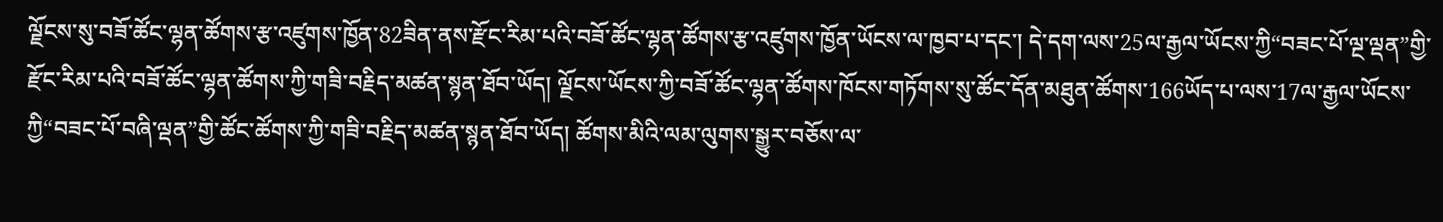ལྗོངས་སུ་བཟོ་ཚོང་ལྷན་ཚོགས་རྩ་འཛུགས་ཁྱོན་82ཟིན་ནས་རྫོང་རིམ་པའི་བཟོ་ཚོང་ལྷན་ཚོགས་རྩ་འཛུགས་ཁྱོན་ཡོངས་ལ་ཁྱབ་པ་དང་། དེ་དག་ལས་25ལ་རྒྱལ་ཡོངས་ཀྱི“བཟང་པོ་ལྔ་ལྡན”གྱི་རྫོང་རིམ་པའི་བཟོ་ཚོང་ལྷན་ཚོགས་ཀྱི་གཟི་བརྗིད་མཚན་སྙན་ཐོབ་ཡོད། ལྗོངས་ཡོངས་ཀྱི་བཟོ་ཚོང་ལྷན་ཚོགས་ཁོངས་གཏོགས་སུ་ཚོང་དོན་མཐུན་ཚོགས་166ཡོད་པ་ལས་17ལ་རྒྱལ་ཡོངས་ཀྱི“བཟང་པོ་བཞི་ལྡན”གྱི་ཚོང་ཚོགས་ཀྱི་གཟི་བརྗིད་མཚན་སྙན་ཐོབ་ཡོད། ཚོགས་མིའི་ལམ་ལུགས་སྒྱུར་བཅོས་ལ་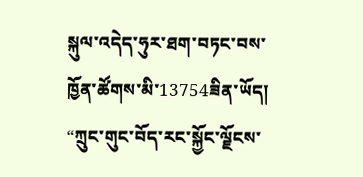སྐུལ་འདེད་ཧུར་ཐག་བཏང་བས་ཁྱོན་ཚོགས་མི་13754ཟིན་ཡོད། “ཀྲུང་གུང་བོད་རང་སྐྱོང་ལྗོངས་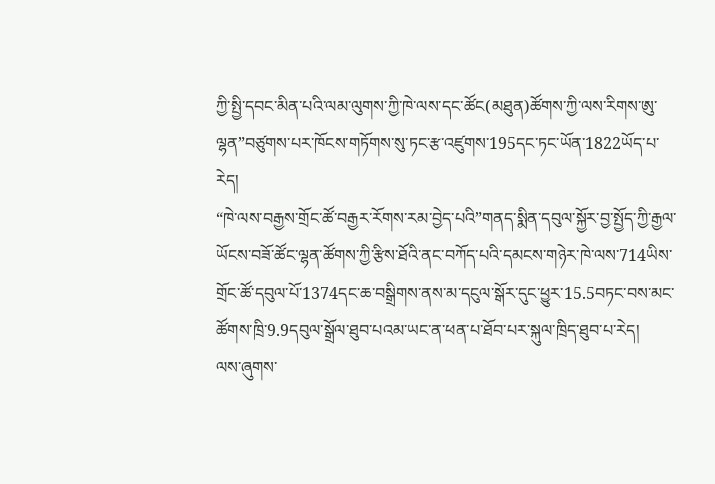ཀྱི་སྤྱི་དབང་མིན་པའི་ལམ་ལུགས་ཀྱི་ཁེ་ལས་དང་ཚོང(མཐུན)ཚོགས་ཀྱི་ལས་རིགས་ཨུ་ལྷན”བཙུགས་པར་ཁོངས་གཏོགས་སུ་ཏང་རྩ་འཛུགས་195དང་ཏང་ཡོན་1822ཡོད་པ་རེད།
“ཁེ་ལས་བརྒྱས་གྲོང་ཚོ་བརྒྱར་རོགས་རམ་བྱེད་པའི”གནད་སྨིན་དབུལ་སྐྱོར་བྱ་སྤྱོད་ཀྱི་རྒྱལ་ཡོངས་བཟོ་ཚོང་ལྷན་ཚོགས་ཀྱི་རྩིས་ཐོའི་ནང་བཀོད་པའི་དམངས་གཉེར་ཁེ་ལས་714ཡིས་གྲོང་ཚོ་དབུལ་པོ་1374དང་ཆ་བསྒྲིགས་ནས་མ་དངུལ་སྒོར་དུང་ཕྱུར་15.5བཏང་བས་མང་ཚོགས་ཁྲི་9.9དབུལ་སྒྲོལ་ཐུབ་པའམ་ཡང་ན་ཕན་པ་ཐོབ་པར་སྐུལ་ཁྲིད་ཐུབ་པ་རེད།
ལས་ཞུགས་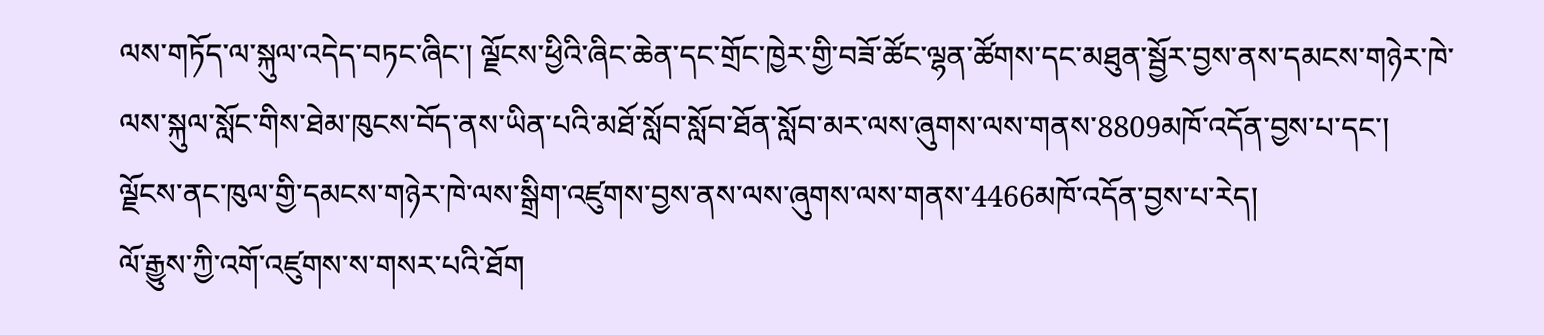ལས་གཏོད་ལ་སྐུལ་འདེད་བཏང་ཞིང་། ལྗོངས་ཕྱིའི་ཞིང་ཆེན་དང་གྲོང་ཁྱེར་གྱི་བཟོ་ཚོང་ལྷན་ཚོགས་དང་མཐུན་སྦྱོར་བྱས་ནས་དམངས་གཉེར་ཁེ་ལས་སྐུལ་སློང་གིས་ཐེམ་ཁུངས་བོད་ནས་ཡིན་པའི་མཐོ་སློབ་སློབ་ཐོན་སློབ་མར་ལས་ཞུགས་ལས་གནས་8809མཁོ་འདོན་བྱས་པ་དང་། ལྗོངས་ནང་ཁུལ་གྱི་དམངས་གཉེར་ཁེ་ལས་སྒྲིག་འཛུགས་བྱས་ནས་ལས་ཞུགས་ལས་གནས་4466མཁོ་འདོན་བྱས་པ་རེད།
ལོ་རྒྱུས་ཀྱི་འགོ་འཛུགས་ས་གསར་པའི་ཐོག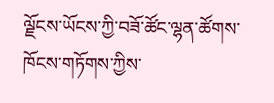ལྗོངས་ཡོངས་ཀྱི་བཟོ་ཚོང་ལྷན་ཚོགས་ཁོངས་གཏོགས་ཀྱིས་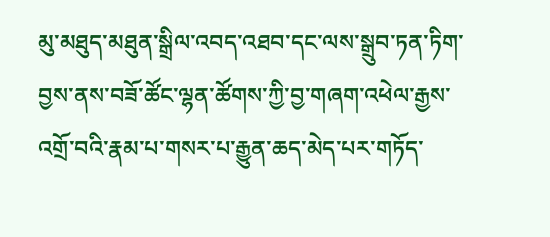མུ་མཐུད་མཐུན་སྒྲིལ་འབད་འཐབ་དང་ལས་སྒྲུབ་ཏན་ཏིག་བྱས་ནས་བཟོ་ཚོང་ལྷན་ཚོགས་ཀྱི་བྱ་གཞག་འཕེལ་རྒྱས་འགྲོ་བའི་རྣམ་པ་གསར་པ་རྒྱུན་ཆད་མེད་པར་གཏོད་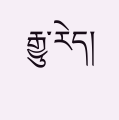རྒྱུ་རེད།